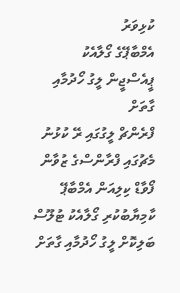ކުޅިވަރު
އެމްބާޕޭގެ ގޯލާއެކު ޕީއެސްޖީން ލީގު ހޯދުމާއި ގާތަށް
ފްރެންޗް ލީގުގައި ރޭ ކުޅުނު މެޗުގައި ފްރާންސްގެ ޒުވާން ފޯވާޑް ކިލިއަން އެމްބާޕޭ ކާމިޔާބުކުރި ގޯލާއެކު ޓުލޫސް ބަލިކޮށް ލީގު ހޯދުމާއި ގާތަށް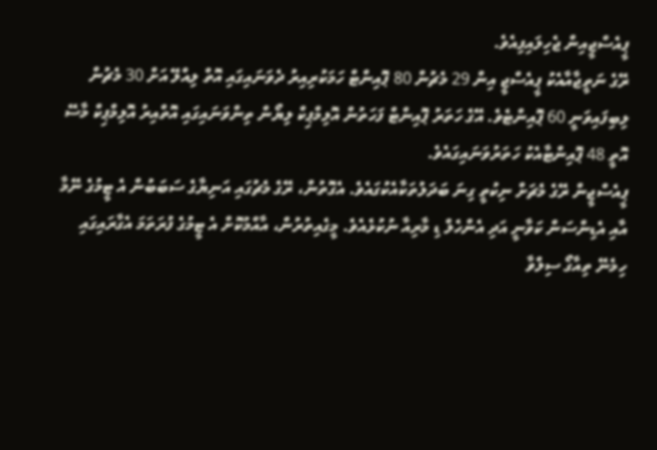ޕީއެސްޖީއިން ޖެހިލައިފިއެވެ.
ރޭގެ ނަތީޖާއާއެކު ޕީއެސްޖީ އިން 29 މެޗުން 80 ޕޮއިންޓް ހަމަކުރިއިރު ދެވަނައިގައި އޮތް ލިއްލޭ އަށް 30 މެޗުން ލިބިފައިވަނީ 60 ޕޮއިންޓެވެ. އޭގެ ހަތަރު ޕޮއިންޓް ފަހަތުން އޮލިމްޕިކް ލިޔޯން ތިންވަނައިގައި އޮތްއިރު އޮލިމްޕިކް މާސޭ އޮތީ 48 ޕޮއިންޓާއެކު ހަތަރުވަނައިގައެވެ.
ޕީއެސްޖީން ރޭގެ މެޗަށް ނިކުތީ ގިނަ ބަދަލުތަކާއެކުގައެވެ. އެގޮތުން، ރޭގެ މެޗުގައި އަނިޔާގެ ސަބަބުން އެ ޓީމުގެ ނޭމާ އާއި އެޑިންސަން ކަވާނީ އަދި އެންހެލް ޑި މާރިއާ ނުކުޅެއެވެ. މީގެއިތުރުން، އާއްމުކޮށް އެ ޓީމުގެ ފުރަތަމަ އެގާރައިގައި ހިމެނޭ ތިއާގޯ ސިލްވާ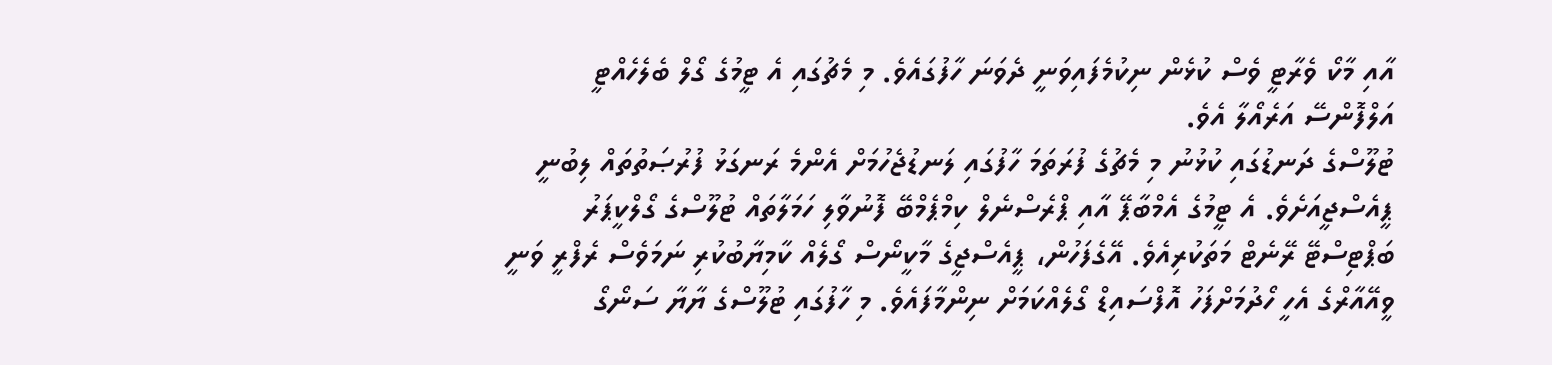އާއި މާކޯ ވެރާޓީ ވެސް ކުޅެން ނިކުމެފައިވަނީ ދެވަނަ ހާފުގައެވެ. މި މެޗުގައި އެ ޓީމުގެ ގޯލް ބެލެހެއްޓީ އަލްފޮންސޭ އަރެއޯލާ އެވެ.
ޓުލޫސްގެ ދަނޑުގައި ކުޅުނު މި މެޗުގެ ފުރަތަމަ ހާފުގައި ލަނޑުޖެހުމަށް އެންމެ ރަނގަޅު ފުރުޞަތުތައް ލިބުނީ ޕީއެސްޖީއަށެވެ. އެ ޓީމުގެ އެމްބާޕޭ އާއި ޕްރެސްނެލް ކިމްޕެމްބޭ ފޮނުވާލި ހަމަލާތައް ޓުލޫސްގެ ގޯލްކީޕަރު ބަޕްޓިސްޓޭ ރޭނެޓް މަތަކުރިއެވެ. އޭގެފަހުން، ޕީއެސްޖީގެ މާކީނޯސް ގޯލެއް ކާމިޔާބުކުރި ނަމަވެސް ރެފްރީ ވަނީ ވީއޭއާރްގެ އެހީ ހޯދުމަށްފަހު އޮފްސައިޑް ގޯލެއްކަމަށް ނިންމާފައެވެ. މި ހާފުގައި ޓުލޫސްގެ ޔާޔާ ސަނޯގޯ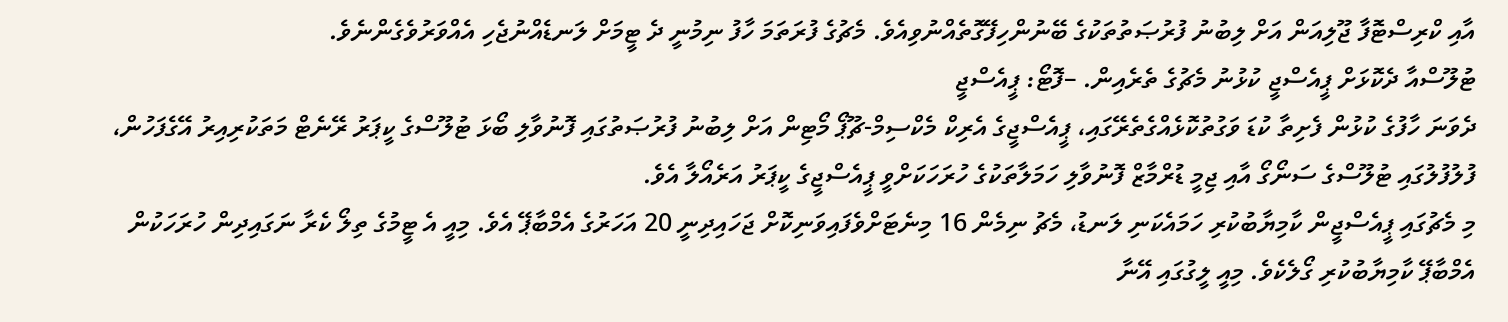އާއި ކްރިސްޓޮފާ ޖޫލިއަން އަށް ލިބުނު ފުރުޞަތުތަކުގެ ބޭނުންހިފޭގޮތެއްނުވިއެވެ. މެޗުގެ ފުރަތަމަ ހާފު ނިމުނީ ދެ ޓީމަށް ލަނޑެއްނުޖެހި އެއްވަރުވެގެންނެވެ.
ޓުލޫސްއާ ދެކޮޅަށް ޕީއެސްޖީ ކުޅުނު މެޗުގެ ތެރެއިން. –ފޮޓޯ: ޕީއެސްޖީ
ދެވަނަ ހާފުގެ ކުޅުން ފެށިތާ ކުޑަ ވަގުތުކޮޅެއްގެތެރޭގައި، ޕީއެސްޖީގެ އެރިކް މެކްސިމް-ޗޫޕޯ މޯޓިން އަށް ލިބުނު ފުރުޞަތުގައި ފޮނުވާލި ބޯޅަ ޓުލޫސްގެ ކީޕަރު ރޭނެޓް މަތަކުރިއިރު އޭގެފަހުން، ފުލުފުލުގައި ޓުލޫސްގެ ސަނޯގޯ އާއި ޖިމީ ޑުރްމާޒް ފޮނުވާލި ހަމަލާތަކުގެ ހުރަހަކަށްވީ ޕީއެސްޖީގެ ކީޕަރު އަރެއޯލާ އެވެ.
މި މެޗުގައި ޕީއެސްޖީން ކާމިޔާބުކުރި ހަމައެކަނި ލަނޑު، މެޗު ނިމެން 16 މިނެޓަށްވެފައިވަނިކޮށް ޖަހައިދިނީ 20 އަހަރުގެ އެމްބާޕޭ އެވެ. މިއީ އެ ޓީމުގެ ތިލޯ ކެރާ ނަގައިދިން ހުރަހަކުން އެމްބާޕޭ ކާމިޔާބުކުރި ގޯލެކެވެ. މިއީ ލީގުގައި އޭނާ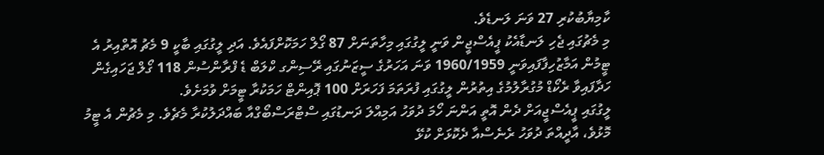ކާމިޔާބުކުރި 27 ވަނަ ލަނޑެވެ.
މި މެޗުގައި ޖެހި ލަނޑާއެކު ޕީއެސްޖީން ވަނީ ލީގުގައި މިހާތަނަށް 87 ގޯލް ހަމަކޮށްފައެވެ. އަދި ލީގުގައި ބާކީ 9 މެޗު އޮތްއިރު އެ ޓީމުން އަމާޒުހިފާފައިވަނީ 1960/1959 ވަނަ އަހަރުގެ ސީޒަނުގައި ރޭސިންގ ކްލަބް ޑެ ފްރާންސުން 118 ގޯލް ޖަހައިގެން ހަދާފައިވާ ރެކޯޑް މުގުރާލުމުގެ އިތުރުން ލީގުގައި ފުރަތަމަ ފަހަރަށް 100 ޕޮއިންޓް ހަމަކުރާ ޓީމަށް ވުމަށެވެ.
ލީގުގައި ޕީއެސްޖީއަށް ދެން އޮތީ އަންނަ ހޯމަ ދުވަހު އަމިއްލަ ދަނޑުގައި ސްޓްރަސްބޯގްއާ ބައްދަލުކުރާ މެޗެވެ. މި މެޗުން އެ ޓީމު މޮޅުވެ، އާދީއްތަ ދުވަހު ރެނެސްއާ ދެކޮޅަށް ކުޅޭ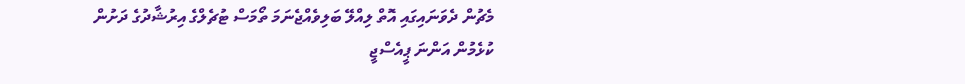މެޗުން ދެވަނައިގައި އޮތް ލިއްލޭ ބަލިވެއްޖެނަމަ ތޯމަސް ޓުޗެލްގެ އިރުޝާދުގެ ދަށުން ކުޅެމުން އަންނަ ޕީއެސްޖީ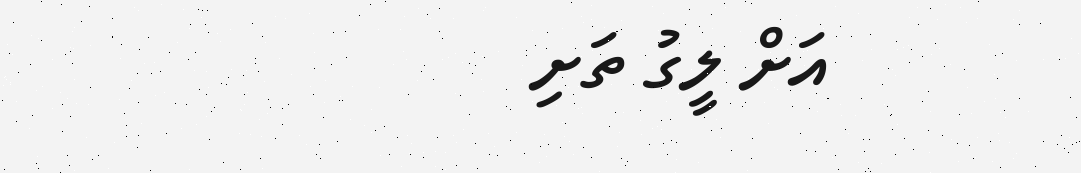އަށް ލީގު ތަށި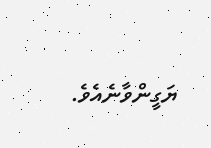ޔަގީންވާނެއެވެ.